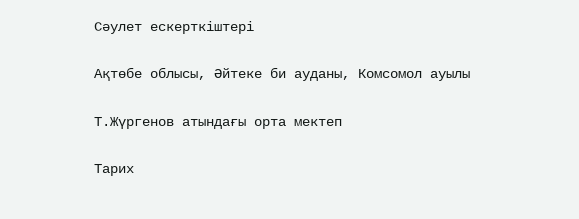Сәулет ескерткіштері

Ақтөбе облысы, Әйтеке би ауданы, Комсомол ауылы

Т.Жүргенов атындағы орта мектеп

Тарих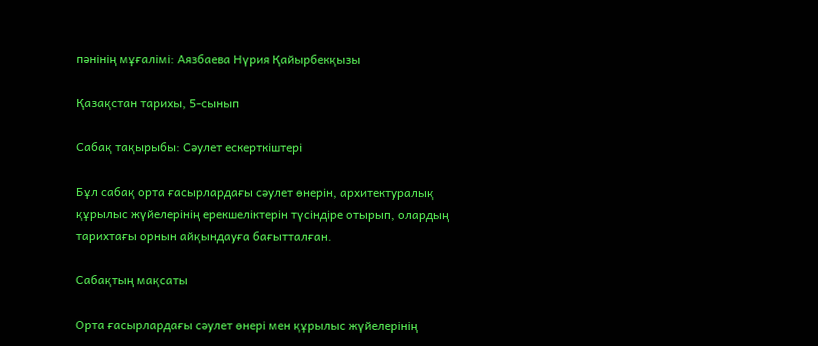пәнінің мұғалімі: Аязбаева Нүрия Қайырбекқызы

Қазақстан тарихы, 5-сынып

Сабақ тақырыбы: Сәулет ескерткіштері

Бұл сабақ орта ғасырлардағы сәулет өнерін, архитектуралық құрылыс жүйелерінің ерекшеліктерін түсіндіре отырып, олардың тарихтағы орнын айқындауға бағытталған.

Сабақтың мақсаты

Орта ғасырлардағы сәулет өнері мен құрылыс жүйелерінің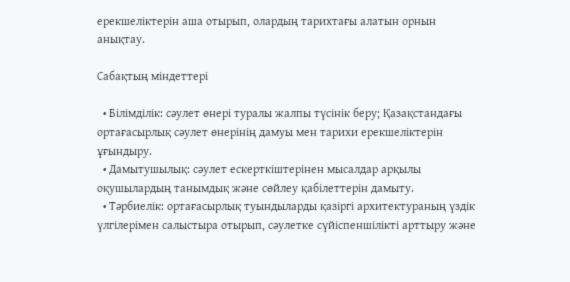ерекшеліктерін аша отырып, олардың тарихтағы алатын орнын анықтау.

Сабақтың міндеттері

  • Білімділік: сәулет өнері туралы жалпы түсінік беру; Қазақстандағы ортағасырлық сәулет өнерінің дамуы мен тарихи ерекшеліктерін ұғындыру.
  • Дамытушылық: сәулет ескерткіштерінен мысалдар арқылы оқушылардың танымдық және сөйлеу қабілеттерін дамыту.
  • Тәрбиелік: ортағасырлық туындыларды қазіргі архитектураның үздік үлгілерімен салыстыра отырып, сәулетке сүйіспеншілікті арттыру және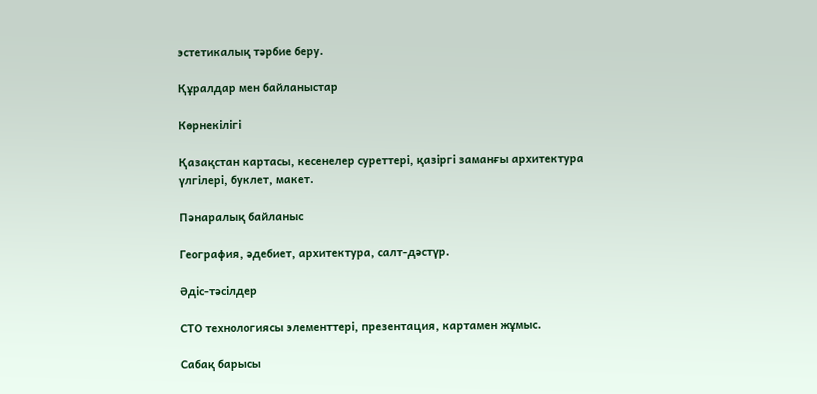эстетикалық тәрбие беру.

Құралдар мен байланыстар

Көрнекілігі

Қазақстан картасы, кесенелер суреттері, қазіргі заманғы архитектура үлгілері, буклет, макет.

Пәнаралық байланыс

География, әдебиет, архитектура, салт-дәстүр.

Әдіс-тәсілдер

СТО технологиясы элементтері, презентация, картамен жұмыс.

Сабақ барысы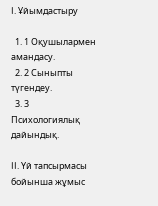I. Ұйымдастыру

  1. 1 Оқушылармен амандасу.
  2. 2 Сыныпты түгендеу.
  3. 3 Психологиялық дайындық.

II. Үй тапсырмасы бойынша жұмыс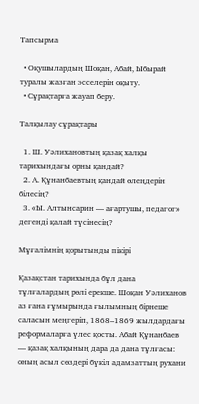Тапсырма

  • Оқушылардың Шоқан, Абай, Ыбырай туралы жазған эсселерін оқыту.
  • Сұрақтарға жауап беру.

Талқылау сұрақтары

  1. Ш. Уәлихановтың қазақ халқы тарихындағы орны қандай?
  2. А. Құнанбаевтың қандай өлеңдерін білесің?
  3. «Ы. Алтынсарин — ағартушы, педагог» дегенді қалай түсінесің?

Мұғалімнің қорытынды пікірі

Қазақстан тарихында бұл дана тұлғалардың рөлі ерекше. Шоқан Уәлиханов аз ғана ғұмырында ғылымның бірнеше саласын меңгеріп, 1868–1869 жылдардағы реформаларға үлес қосты. Абай Құнанбаев — қазақ халқының дара да дана тұлғасы: оның асыл сөздері бүкіл адамзаттың рухани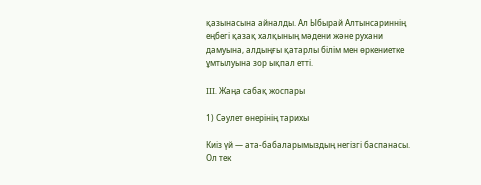қазынасына айналды. Ал Ыбырай Алтынсариннің еңбегі қазақ халқының мәдени және рухани дамуына, алдыңғы қатарлы білім мен өркениетке ұмтылуына зор ықпал етті.

III. Жаңа сабақ жоспары

1) Сәулет өнерінің тарихы

Киіз үй — ата-бабаларымыздың негізгі баспанасы. Ол тек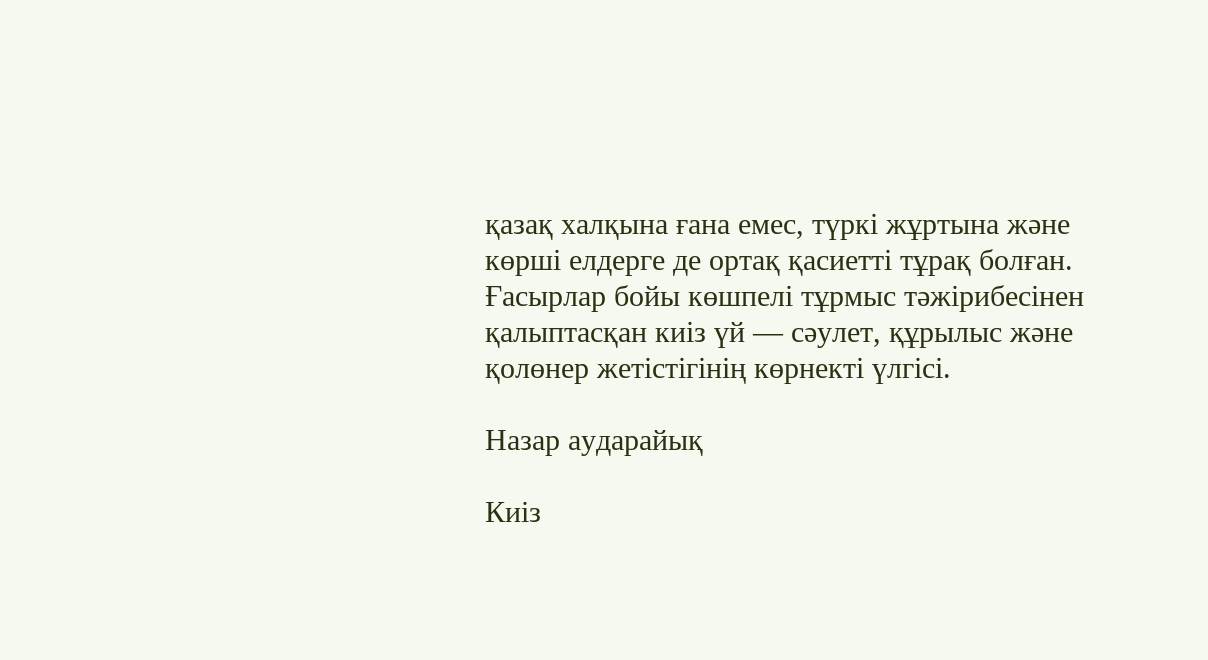қазақ халқына ғана емес, түркі жұртына және көрші елдерге де ортақ қасиетті тұрақ болған. Ғасырлар бойы көшпелі тұрмыс тәжірибесінен қалыптасқан киіз үй — сәулет, құрылыс және қолөнер жетістігінің көрнекті үлгісі.

Назар аударайық

Киіз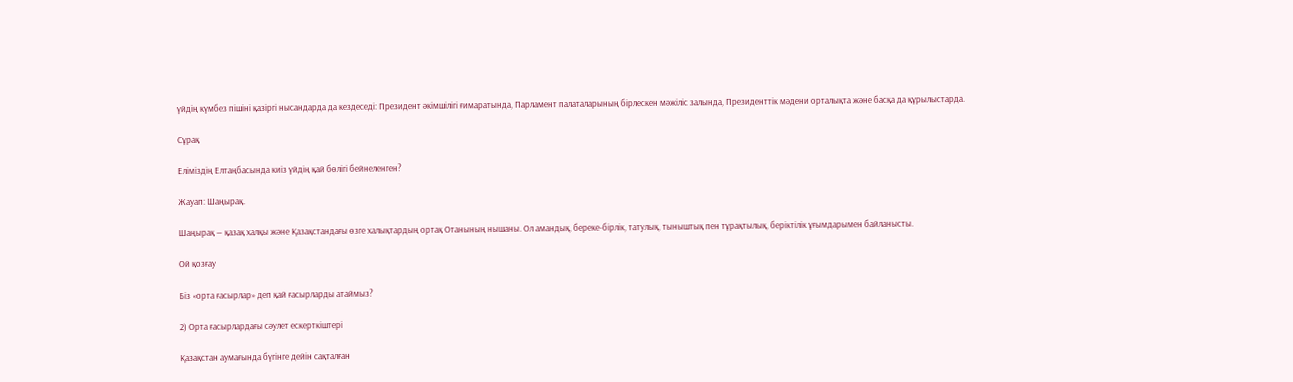үйдің күмбез пішіні қазіргі нысандарда да кездеседі: Президент әкімшілігі ғимаратында, Парламент палаталарының бірлескен мәжіліс залында, Президенттік мәдени орталықта және басқа да құрылыстарда.

Сұрақ

Еліміздің Елтаңбасында киіз үйдің қай бөлігі бейнеленген?

Жауап: Шаңырақ.

Шаңырақ — қазақ халқы және Қазақстандағы өзге халықтардың ортақ Отанының нышаны. Ол амандық, береке-бірлік, татулық, тыныштық пен тұрақтылық, беріктілік ұғымдарымен байланысты.

Ой қозғау

Біз «орта ғасырлар» деп қай ғасырларды атаймыз?

2) Орта ғасырлардағы сәулет ескерткіштері

Қазақстан аумағында бүгінге дейін сақталған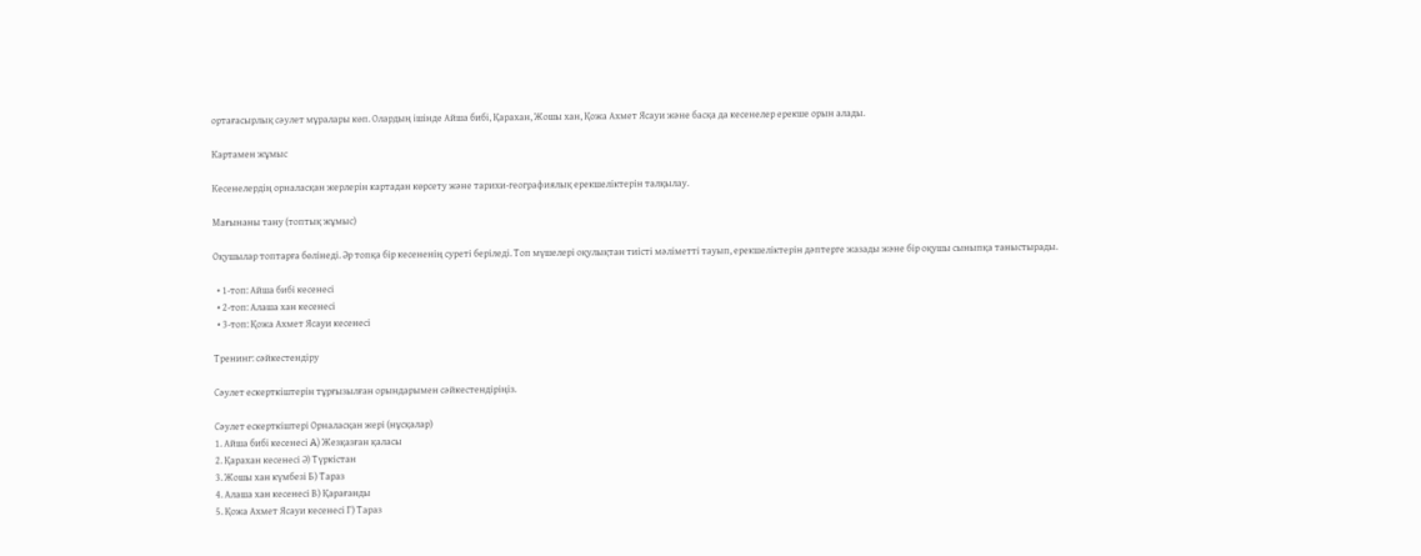ортағасырлық сәулет мұралары көп. Олардың ішінде Айша бибі, Қарахан, Жошы хан, Қожа Ахмет Ясауи және басқа да кесенелер ерекше орын алады.

Картамен жұмыс

Кесенелердің орналасқан жерлерін картадан көрсету және тарихи-географиялық ерекшеліктерін талқылау.

Мағынаны тану (топтық жұмыс)

Оқушылар топтарға бөлінеді. Әр топқа бір кесененің суреті беріледі. Топ мүшелері оқулықтан тиісті мәліметті тауып, ерекшеліктерін дәптерге жазады және бір оқушы сыныпқа таныстырады.

  • 1-топ: Айша бибі кесенесі
  • 2-топ: Алаша хан кесенесі
  • 3-топ: Қожа Ахмет Ясауи кесенесі

Тренинг: сәйкестендіру

Сәулет ескерткіштерін тұрғызылған орындарымен сәйкестендіріңіз.

Сәулет ескерткіштері Орналасқан жері (нұсқалар)
1. Айша бибі кесенесі A) Жезқазған қаласы
2. Қарахан кесенесі Ә) Түркістан
3. Жошы хан күмбезі Б) Тараз
4. Алаша хан кесенесі В) Қарағанды
5. Қожа Ахмет Ясауи кесенесі Г) Тараз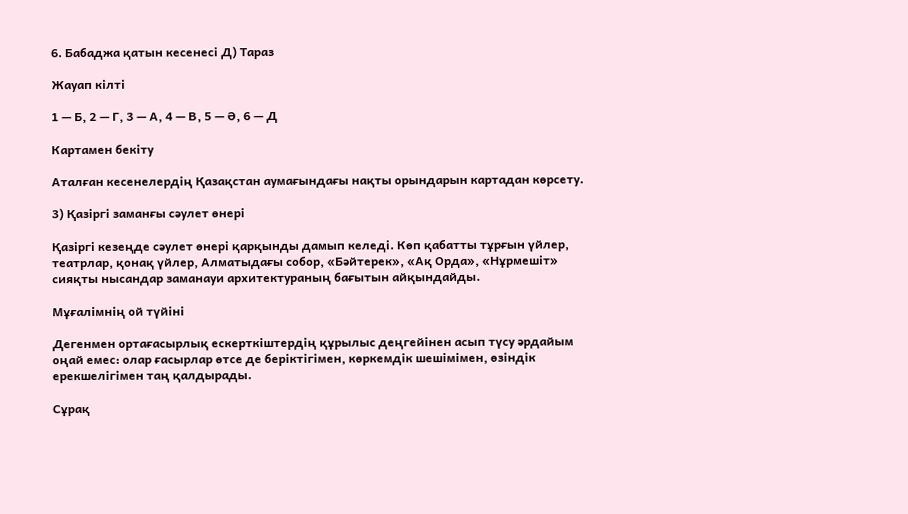6. Бабаджа қатын кесенесі Д) Тараз

Жауап кілті

1 — Б, 2 — Г, 3 — А, 4 — В, 5 — Ә, 6 — Д

Картамен бекіту

Аталған кесенелердің Қазақстан аумағындағы нақты орындарын картадан көрсету.

3) Қазіргі заманғы сәулет өнері

Қазіргі кезеңде сәулет өнері қарқынды дамып келеді. Көп қабатты тұрғын үйлер, театрлар, қонақ үйлер, Алматыдағы собор, «Бәйтерек», «Ақ Орда», «Нұрмешіт» сияқты нысандар заманауи архитектураның бағытын айқындайды.

Мұғалімнің ой түйіні

Дегенмен ортағасырлық ескерткіштердің құрылыс деңгейінен асып түсу әрдайым оңай емес: олар ғасырлар өтсе де беріктігімен, көркемдік шешімімен, өзіндік ерекшелігімен таң қалдырады.

Сұрақ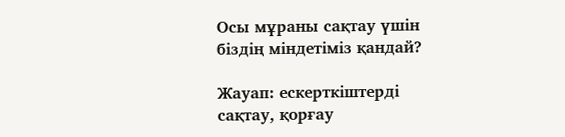Осы мұраны сақтау үшін біздің міндетіміз қандай?

Жауап: ескерткіштерді сақтау, қорғау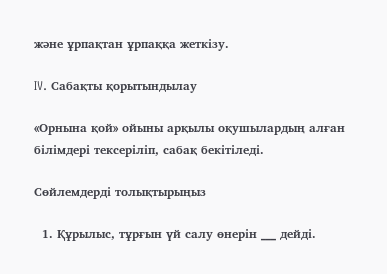және ұрпақтан ұрпаққа жеткізу.

IV. Сабақты қорытындылау

«Орнына қой» ойыны арқылы оқушылардың алған білімдері тексеріліп, сабақ бекітіледі.

Сөйлемдерді толықтырыңыз

  1. Құрылыс, тұрғын үй салу өнерін ___ дейді.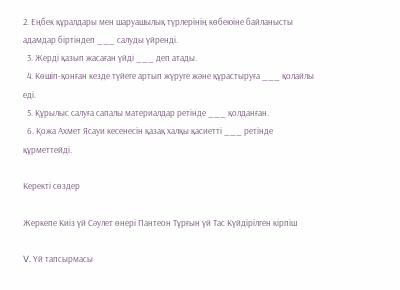2. Еңбек құралдары мен шаруашылық түрлерінің көбеюіне байланысты адамдар біртіндеп ___ салуды үйренді.
  3. Жерді қазып жасаған үйді ___ деп атады.
  4. Көшіп-қонған кезде түйеге артып жүруге және құрастыруға ___ қолайлы еді.
  5. Құрылыс салуға сапалы материалдар ретінде ___ қолданған.
  6. Қожа Ахмет Ясауи кесенесін қазақ халқы қасиетті ___ ретінде құрметтейді.

Керекті сөздер

Жеркепе Киіз үй Сәулет өнері Пантеон Тұрғын үй Тас Күйдірілген кірпіш

V. Үй тапсырмасы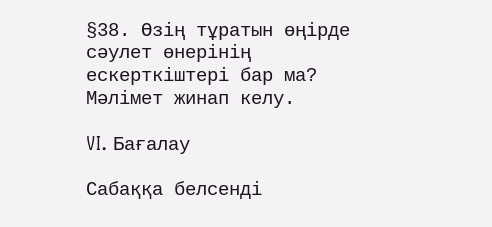§38. Өзің тұратын өңірде сәулет өнерінің ескерткіштері бар ма? Мәлімет жинап келу.

VI. Бағалау

Сабаққа белсенді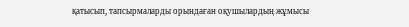қатысып, тапсырмаларды орындаған оқушылардың жұмысы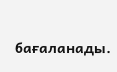бағаланады.